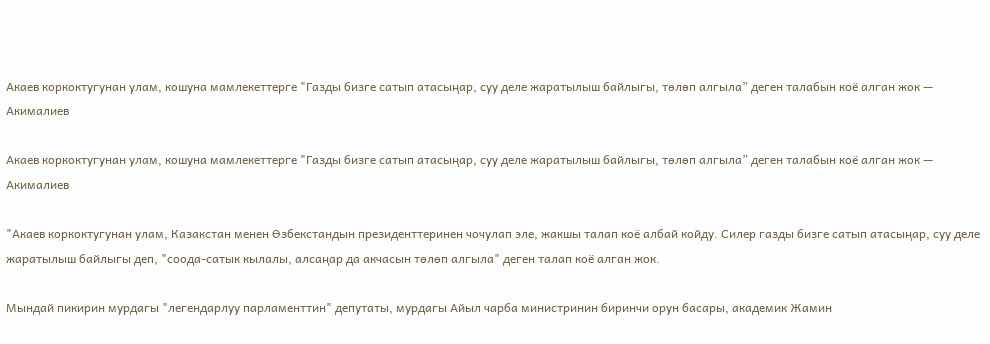Акаев коркоктугунан улам, кошуна мамлекеттерге "Газды бизге сатып атасыңар, суу деле жаратылыш байлыгы, төлөп алгыла” деген талабын коё алган жок — Акималиев

Акаев коркоктугунан улам, кошуна мамлекеттерге "Газды бизге сатып атасыңар, суу деле жаратылыш байлыгы, төлөп алгыла” деген талабын коё алган жок — Акималиев

"Акаев коркоктугунан улам, Казакстан менен Өзбекстандын президенттеринен чочулап эле, жакшы талап коё албай койду. Силер газды бизге сатып атасыңар, суу деле жаратылыш байлыгы деп, "соода-сатык кылалы, алсаңар да акчасын төлөп алгыла" деген талап коё алган жок.

Мындай пикирин мурдагы "легендарлуу парламенттин" депутаты, мурдагы Айыл чарба министринин биринчи орун басары, академик Жамин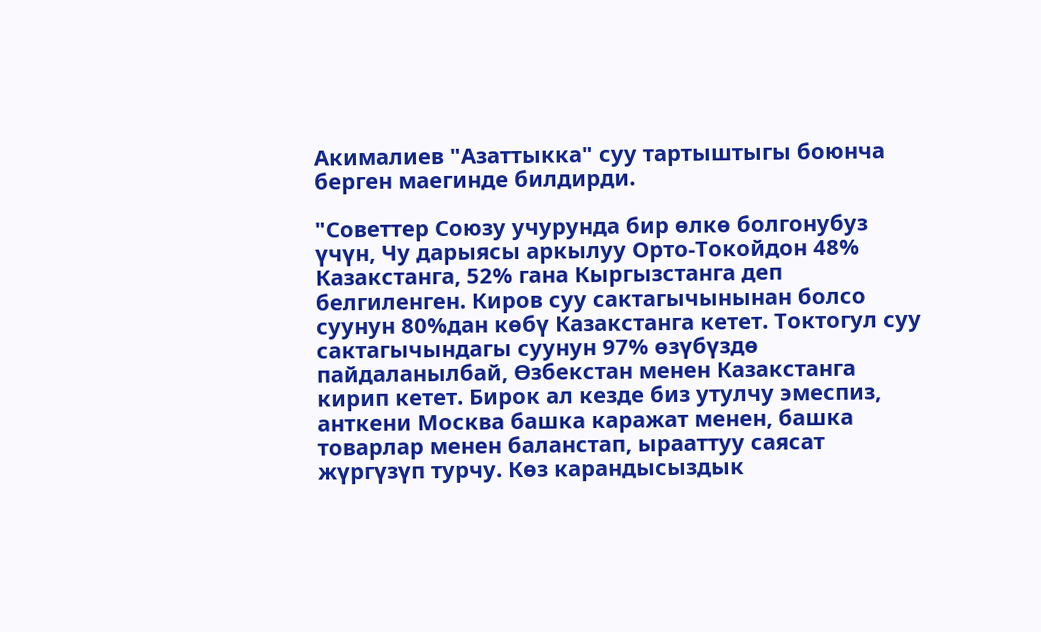Акималиев "Азаттыкка" суу тартыштыгы боюнча берген маегинде билдирди.

"Советтер Союзу учурунда бир өлкө болгонубуз үчүн, Чу дарыясы аркылуу Орто-Токойдон 48% Казакстанга, 52% гана Кыргызстанга деп белгиленген. Киров суу сактагычынынан болсо суунун 80%дан көбү Казакстанга кетет. Токтогул суу сактагычындагы суунун 97% өзүбүздө пайдаланылбай, Өзбекстан менен Казакстанга кирип кетет. Бирок ал кезде биз утулчу эмеспиз, анткени Москва башка каражат менен, башка товарлар менен баланстап, ырааттуу саясат жүргүзүп турчу. Көз карандысыздык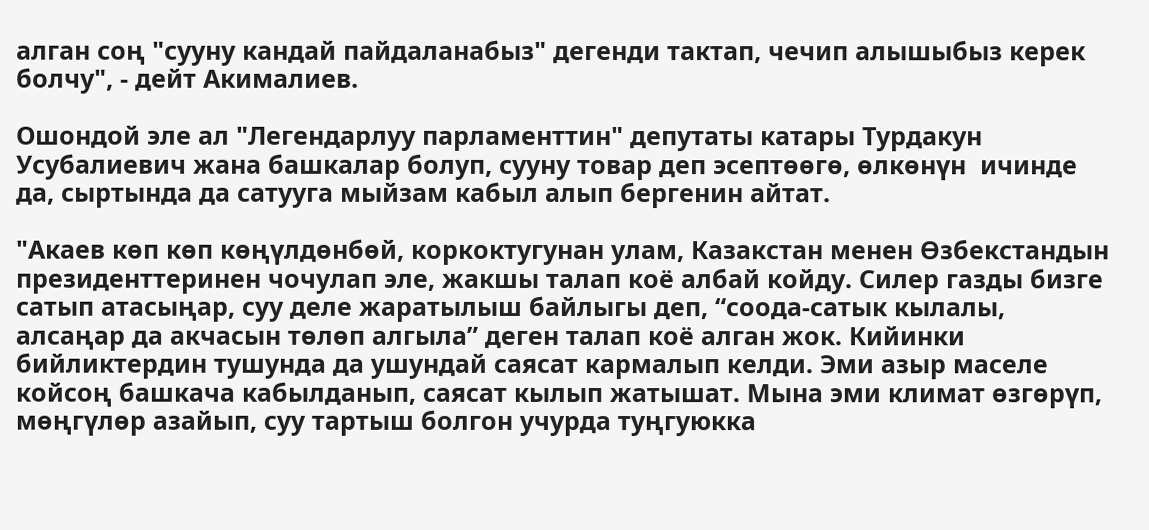алган соң "сууну кандай пайдаланабыз" дегенди тактап, чечип алышыбыз керек болчу", - дейт Акималиев.

Ошондой эле ал "Легендарлуу парламенттин" депутаты катары Турдакун Усубалиевич жана башкалар болуп, сууну товар деп эсептөөгө, өлкөнүн  ичинде да, сыртында да сатууга мыйзам кабыл алып бергенин айтат.

"Акаев көп көп көңүлдөнбөй, коркоктугунан улам, Казакстан менен Өзбекстандын президенттеринен чочулап эле, жакшы талап коё албай койду. Силер газды бизге сатып атасыңар, суу деле жаратылыш байлыгы деп, “соода-сатык кылалы, алсаңар да акчасын төлөп алгыла” деген талап коё алган жок. Кийинки бийликтердин тушунда да ушундай саясат кармалып келди. Эми азыр маселе койсоң башкача кабылданып, саясат кылып жатышат. Мына эми климат өзгөрүп, мөңгүлөр азайып, суу тартыш болгон учурда туңгуюкка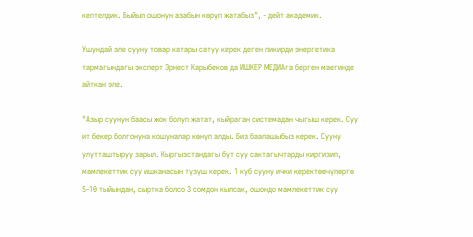кептелдик. Быйыл ошонун азабын көрүп жатабыз", - дейт академик.

Ушундай эле сууну товар катары сатуу керек деген пикирди энергетика тармагындагы эксперт Эрнест Карыбеков да ИШКЕР МЕДИАга берген маегинде айткан эле.

"Азыр суунун баасы жок болуп жатат, кыйраган системадан чыгыш керек. Суу ит бекер болгонуна кошуналар көнүп алды. Биз баалашыбыз керек. Сууну улутташтыруу зарыл. Кыргызстандагы бүт суу сактагычтарды киргизип, мамлекеттик суу ишканасын түзүш керек. 1 куб сууну ички керектөөчүлөргө 5-10 тыйындан, сыртка болсо 3 сомдон кылсак, ошондо мамлекеттик суу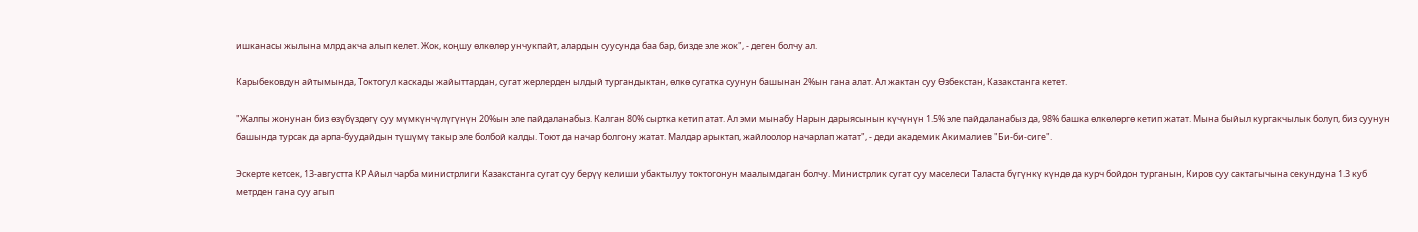ишканасы жылына млрд акча алып келет. Жок, коңшу өлкөлөр унчукпайт, алардын суусунда баа бар, бизде эле жок", - деген болчу ал.

Карыбековдун айтымында, Токтогул каскады жайыттардан, сугат жерлерден ылдый тургандыктан, өлкө сугатка суунун башынан 2%ын гана алат. Ал жактан суу Өзбекстан, Казакстанга кетет.

"Жалпы жонунан биз өзүбүздөгү суу мүмкүнчүлүгүнүн 20%ын эле пайдаланабыз. Калган 80% сыртка кетип атат. Ал эми мынабу Нарын дарыясынын күчүнүн 1.5% эле пайдаланабыз да, 98% башка өлкөлөргө кетип жатат. Мына быйыл кургакчылык болуп, биз суунун башында турсак да арпа-буудайдын түшүмү такыр эле болбой калды. Тоют да начар болгону жатат. Малдар арыктап, жайлоолор начарлап жатат", - деди академик Акималиев "Би-би-сиге".

Эскерте кетсек, 13-августта КР Айыл чарба министрлиги Казакстанга сугат суу берүү келиши убактылуу токтогонун маалымдаган болчу. Министрлик сугат суу маселеси Таласта бүгүнкү күндө да курч бойдон турганын, Киров суу сактагычына секундуна 1.3 куб метрден гана суу агып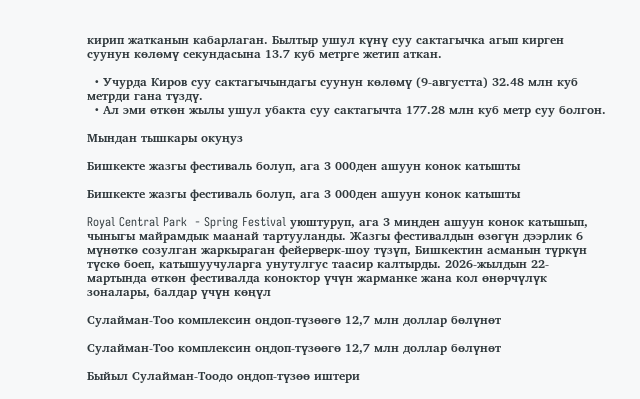кирип жатканын кабарлаган. Былтыр ушул күнү суу сактагычка агып кирген суунун көлөмү секундасына 13.7 куб метрге жетип аткан.

  • Учурда Киров суу сактагычындагы суунун көлөмү (9-августта) 32.48 млн куб метрди гана түздү.
  • Ал эми өткөн жылы ушул убакта суу сактагычта 177.28 млн куб метр суу болгон.

Мындан тышкары окуңуз

Бишкекте жазгы фестиваль болуп, ага 3 000ден ашуун конок катышты

Бишкекте жазгы фестиваль болуп, ага 3 000ден ашуун конок катышты

Royal Central Park  - Spring Festival уюштуруп, ага 3 миңден ашуун конок катышып, чыныгы майрамдык маанай тартууланды. Жазгы фестивалдын өзөгүн дээрлик 6 мүнөткө созулган жаркыраган фейерверк-шоу түзүп, Бишкектин асманын түркүн түскө боеп, катышуучуларга унутулгус таасир калтырды. 2026-жылдын 22-мартында өткөн фестивалда коноктор үчүн жарманке жана кол өнөрчүлүк зоналары, балдар үчүн көңүл

Сулайман-Тоо комплексин оңдоп-түзөөгө 12,7 млн доллар бөлүнөт

Сулайман-Тоо комплексин оңдоп-түзөөгө 12,7 млн доллар бөлүнөт

Быйыл Сулайман-Тоодо оңдоп-түзөө иштери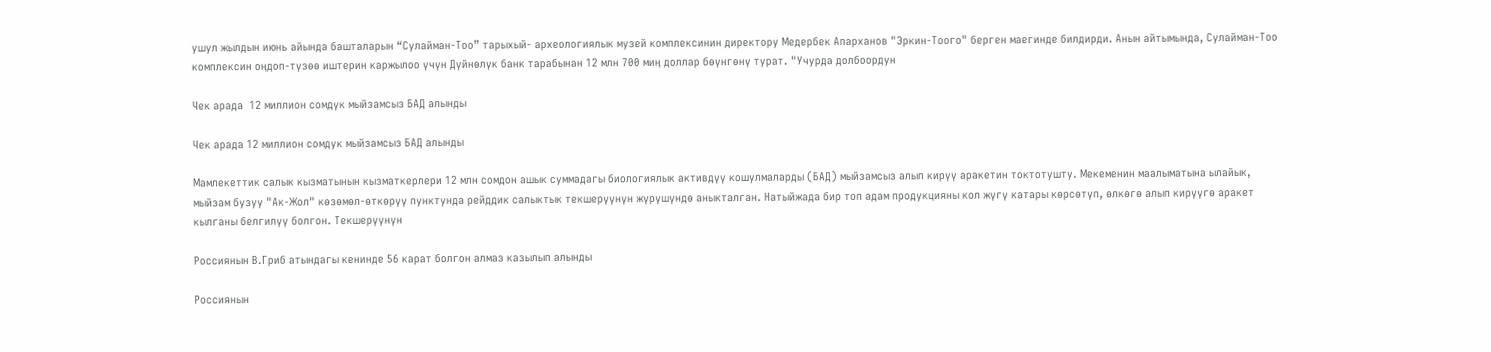ушул жылдын июнь айында башталарын “Сулайман-Тоо” тарыхый- археологиялык музей комплексинин директору Медербек Апарханов "Эркин-Тоого" берген маегинде билдирди. Анын айтымында, Сулайман-Тоо комплексин оңдоп-түзөө иштерин каржылоо үчүн Дүйнөлүк банк тарабынан 12 млн 700 миң доллар бөүнгөнү турат. "Учурда долбоордун

Чек арада  12 миллион сомдук мыйзамсыз БАД алынды

Чек арада 12 миллион сомдук мыйзамсыз БАД алынды

Мамлекеттик салык кызматынын кызматкерлери 12 млн сомдон ашык суммадагы биологиялык активдүү кошулмаларды (БАД) мыйзамсыз алып кирүү аракетин токтотушту. Мекеменин маалыматына ылайык, мыйзам бузуу "Ак-Жол" көзөмөл-өткөрүү пунктунда рейддик салыктык текшерүүнүн жүрүшүндө аныкталган. Натыйжада бир топ адам продукцияны кол жүгү катары көрсөтүп, өлкөгө алып кирүүгө аракет кылганы белгилүү болгон. Текшерүүнүн

Россиянын В.Гриб атындагы кенинде 56 карат болгон алмаз казылып алынды

Россиянын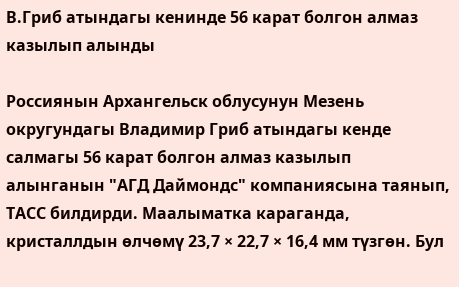В.Гриб атындагы кенинде 56 карат болгон алмаз казылып алынды

Россиянын Архангельск облусунун Мезень округундагы Владимир Гриб атындагы кенде салмагы 56 карат болгон алмаз казылып алынганын "АГД Даймондс" компаниясына таянып, ТАСС билдирди. Маалыматка караганда, кристаллдын өлчөмү 23,7 × 22,7 × 16,4 мм түзгөн. Бул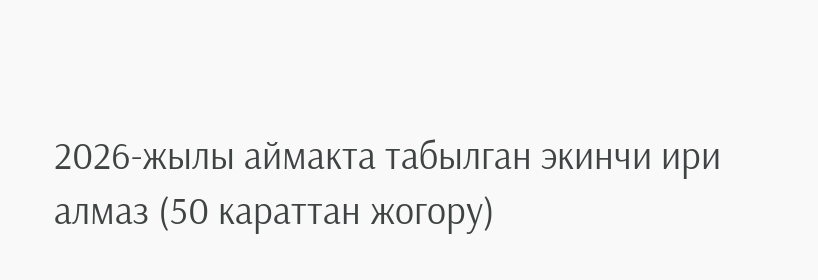2026-жылы аймакта табылган экинчи ири алмаз (50 караттан жогору)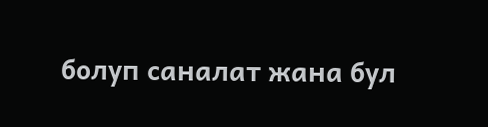болуп саналат жана бул